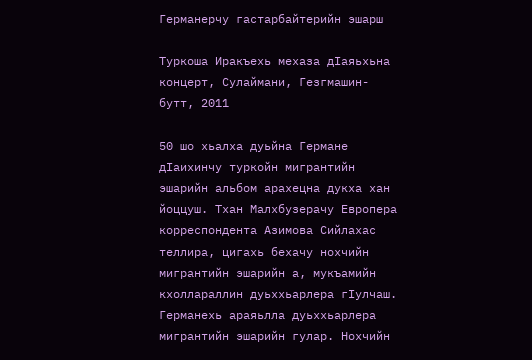Германерчу гастарбайтерийн эшарш

Туркоша Иракъехь мехаза дIаяьхьна концерт, Сулаймани, Гезгмашин-бутт, 2011

50 шо хьалха дуьйна Германе дIаихинчу туркойн мигрантийн эшарийн альбом арахецна дукха хан йоццуш. Тхан Малхбузерачу Европера корреспондента Азимова Сийлахас теллира, цигахь бехачу нохчийн мигрантийн эшарийн а, мукъамийн кхоллараллин дуьххьарлера гIулчаш.
Германехь араяьлла дуьххьарлера мигрантийн эшарийн гулар. Нохчийн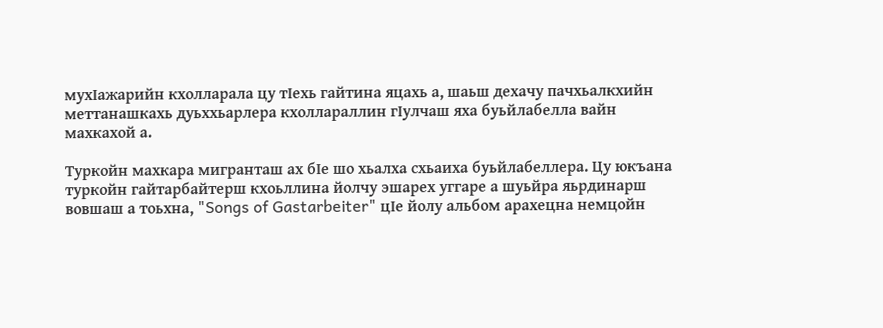мухIажарийн кхолларала цу тIехь гайтина яцахь а, шаьш дехачу пачхьалкхийн меттанашкахь дуьххьарлера кхоллараллин гIулчаш яха буьйлабелла вайн махкахой а.

Туркойн махкара мигранташ ах бIе шо хьалха схьаиха буьйлабеллера. Цу юкъана туркойн гайтарбайтерш кхоьллина йолчу эшарех уггаре а шуьйра яьрдинарш вовшаш а тоьхна, "Songs of Gastarbeiter" цIе йолу альбом арахецна немцойн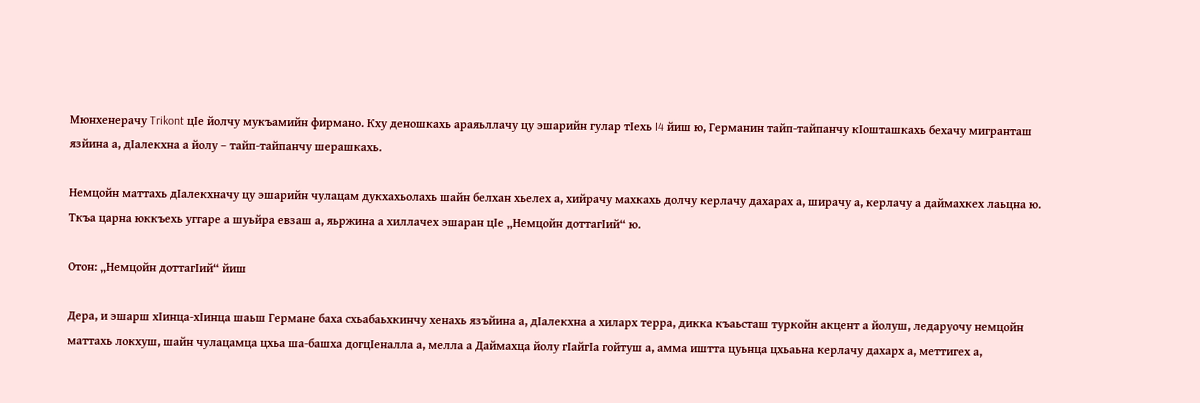Мюнхенерачу Trikont цIе йолчу мукъамийн фирмано. Кху деношкахь араяьллачу цу эшарийн гулар тIехь I4 йиш ю, Германин тайп-тайпанчу кIошташкахь бехачу мигранташ язйина а, дIалекхна а йолу – тайп-тайпанчу шерашкахь.

Немцойн маттахь дIалекхначу цу эшарийн чулацам дукхахьолахь шайн белхан хьелех а, хийрачу махкахь долчу керлачу дахарах а, ширачу а, керлачу а даймахкех лаьцна ю. Ткъа царна юккъехь уггаре а шуьйра евзаш а, яьржина а хиллачех эшаран цIе „Немцойн доттагIий“ ю.

Отон: „Немцойн доттагIий“ йиш

Дера, и эшарш хIинца-хIинца шаьш Германе баха схьабаьхкинчу хенахь язъйина а, дIалекхна а хиларх терра, дикка къаьсташ туркойн акцент а йолуш, ледаруочу немцойн маттахь локхуш, шайн чулацамца цхьа ша-башха догцIеналла а, мелла а Даймахца йолу гIайгIа гойтуш а, амма иштта цуьнца цхьаьна керлачу дахарх а, меттигех а,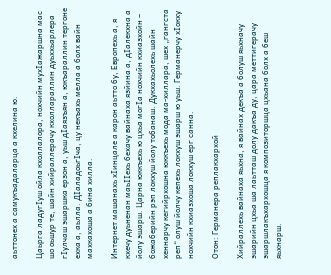аьттонех а самукъадаларца а кхелина ю.

Цаьрга ладугIуш ойла кхоллалора, нохчийн мухIажаршна мас шо оьшур те, шайн хийраллерачу кхоллараллин дуьххьарлера гIулчаш эшаршка ерзон а, уьш дIаязъян а, юкъараллин тергоне ехка а, аьлла. ДIаладоьгIча, цу некъахь мелла а болх вайн махкахоша а бина хилла.

Интернет машанахь хIинцале а карон аьтто бу, Европехь а, я кхечу дуьненан маьIIехь бехачу вайнаха язйина а, дIалекхна а йолу эшарш. Царна юккъехь ю цхьа могIа нохчийн кхиазхойн – божаберийн рэп локхуш йолу тобанаш. Дукхахьолехь шайн хеннарчу кегийрхошна юккъехь мода ма-хиллара, шех „гангста реп“ олуш йолчу кепехь локхуш эшарш ю уьш. Германерчу хIокху нохчийн кхиазхоша локхуш ерг санна.

Отон: Германера реплакхархой

Хийраллехь вайнаха яьхна, я вайнах декъа а болуш яьхначу эшарийн цхьа ша лаьтташ долу дакъа ду, цара меттигерачу эшаршлакъхархошца я композиторшца цхьана болх а беш яьхнарш.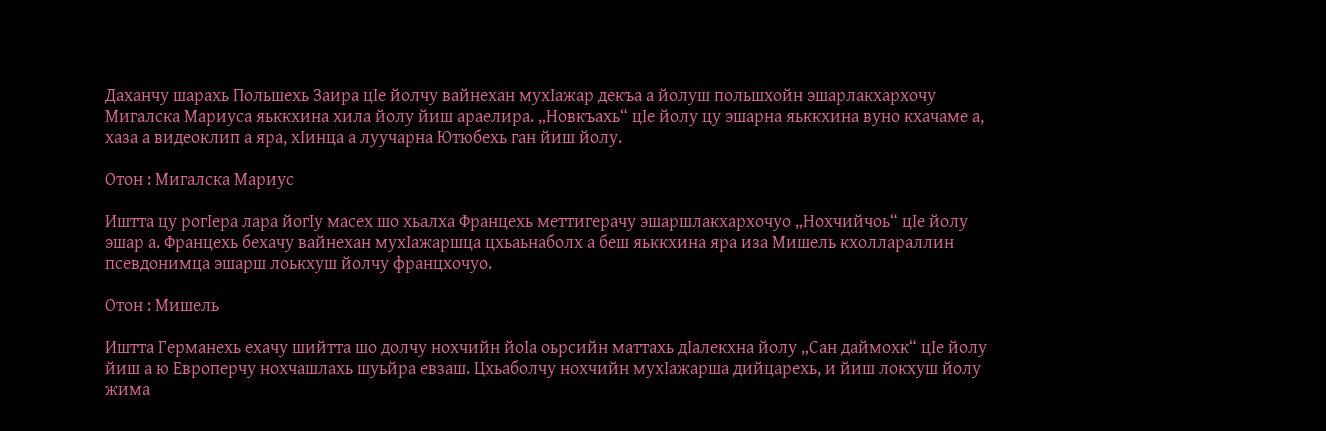Даханчу шарахь Польшехь Заира цIе йолчу вайнехан мухIажар декъа а йолуш польшхойн эшарлакхархочу Мигалска Мариуса яьккхина хила йолу йиш араелира. „Новкъахь“ цIе йолу цу эшарна яьккхина вуно кхачаме а, хаза а видеоклип а яра, хIинца а луучарна Ютюбехь ган йиш йолу.

Отон : Мигалска Мариус

Иштта цу рогIера лара йогIу масех шо хьалха Францехь меттигерачу эшаршлакхархочуо „Нохчийчоь“ цIе йолу эшар а. Францехь бехачу вайнехан мухIажаршца цхьаьнаболх а беш яьккхина яра иза Мишель кхоллараллин псевдонимца эшарш лоькхуш йолчу францхочуо.

Отон : Мишель

Иштта Германехь ехачу шийтта шо долчу нохчийн йоIа оьрсийн маттахь дIалекхна йолу „Сан даймохк“ цIе йолу йиш а ю Европерчу нохчашлахь шуьйра евзаш. Цхьаболчу нохчийн мухIажарша дийцарехь, и йиш локхуш йолу жима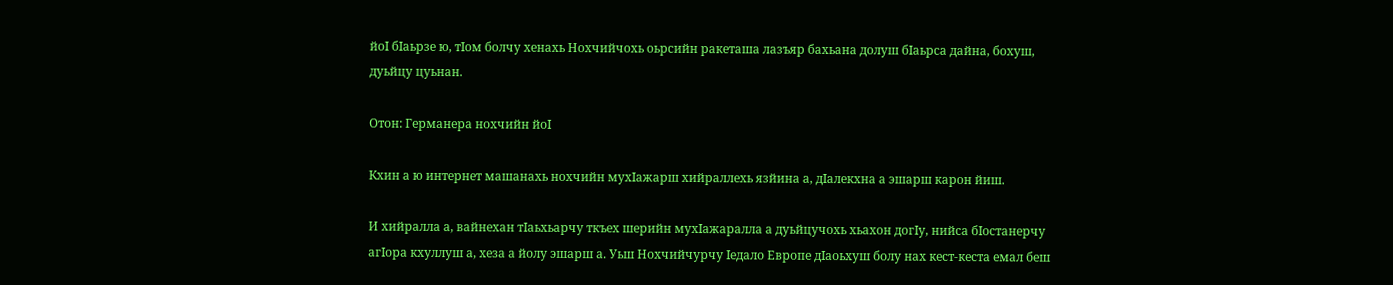йоI бIаьрзе ю, тIом болчу хенахь Нохчийчохь оьрсийн ракеташа лазъяр бахьана долуш бIаьрса дайна, бохуш, дуьйцу цуьнан.

Отон: Германера нохчийн йоI

Кхин а ю интернет машанахь нохчийн мухIажарш хийраллехь язйина а, дIалекхна а эшарш карон йиш.

И хийралла а, вайнехан тIаьхьарчу ткъех шерийн мухIажаралла а дуьйцучохь хьахон догIу, нийса бIостанерчу агIора кхуллуш а, хеза а йолу эшарш а. Уьш Нохчийчурчу Iедало Европе дIаоьхуш болу нах кест-кеста емал беш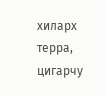хиларх терра, цигарчу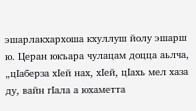эшарлакхархоша кхуллуш йолу эшарш ю. Церан юкъара чулацам доцца аьлча, „цIаберза хIей нах, хIей, цIахь мел хаза ду, вайн гIала а юхаметта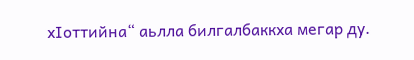хIоттийна“ аьлла билгалбаккха мегар ду.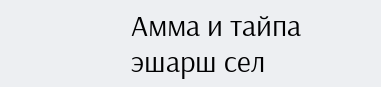Амма и тайпа эшарш сел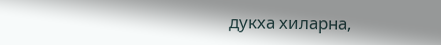дукха хиларна,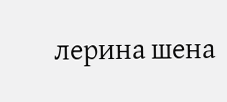лерина шена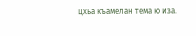цхьа къамелан тема ю иза.